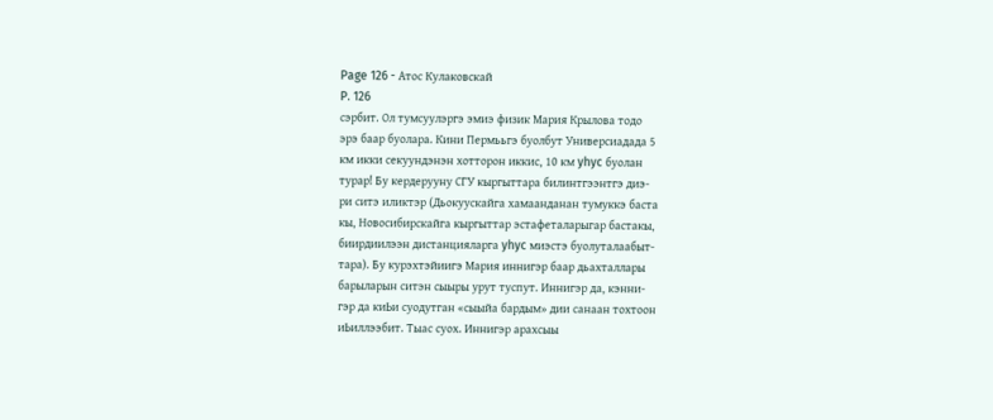Page 126 - Атос Кулаковскай
P. 126
сэрбит. Ол тумсуулэргэ эмиэ физик Мария Крылова тодо
эрэ баар буолара. Кини Пермььгэ буолбут Универсиадада 5
км икки секуундэнэн хотторон иккис, 10 км yhyc буолан
турар! Бу кердерууну СГУ кыргыттара билинтгээнтгэ диэ-
ри ситэ иликтэр (Дьокуускайга хамаанданан тумуккэ баста
кы, Новосибирскайга кыргыттар эстафеталарыгар бастакы,
биирдиилээн дистанцияларга yhyc миэстэ буолуталаабыт-
тара). Бу курэхтэйиигэ Мария иннигэр баар дьахталлары
барыларын ситэн сыыры урут туспут. Иннигэр да, кэнни-
гэр да киЬи суодутган «сыыйа бардым» дии санаан тохтоон
иЬиллээбит. Тыас суох. Иннигэр арахсыы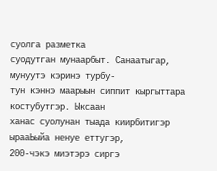суолга разметка
суодутган мунаарбыт. Санаатыгар, мунуутэ кэринэ турбу-
тун кэннэ маарыын сиппит кыргыттара костубутгэр. Ыксаан
ханас суолунан тыада киирбитигэр ырааЬыйа ненуе еттугэр,
200-чэкэ миэтэрэ сиргэ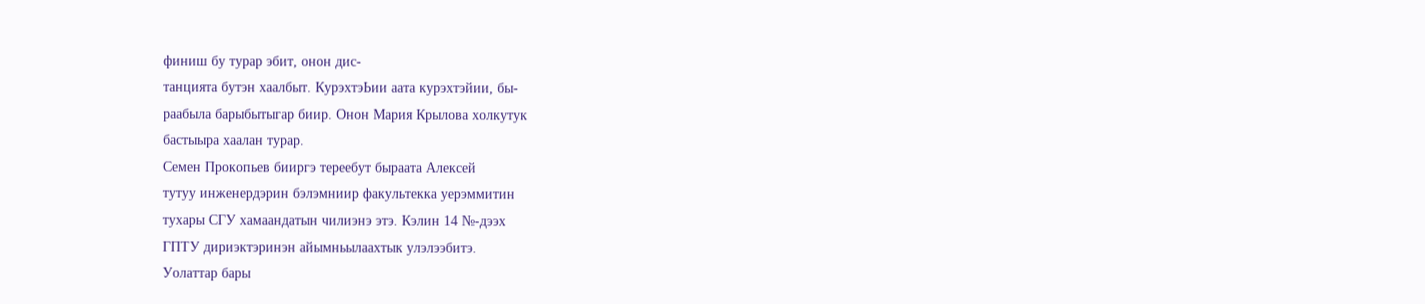финиш бу турар эбит, онон дис-
танцията бутэн хаалбыт. КурэхтэЬии аата курэхтэйии, бы-
раабыла барыбытыгар биир. Онон Мария Крылова холкутук
бастыыра хаалан турар.
Семен Прокопьев бииргэ тереебут быраата Алексей
тутуу инженердэрин бэлэмниир факультекка уерэммитин
тухары СГУ хамаандатын чилиэнэ этэ. Кэлин 14 №-дээх
ГПТУ дириэктэринэн айымньылаахтык улэлээбитэ.
Уолаттар бары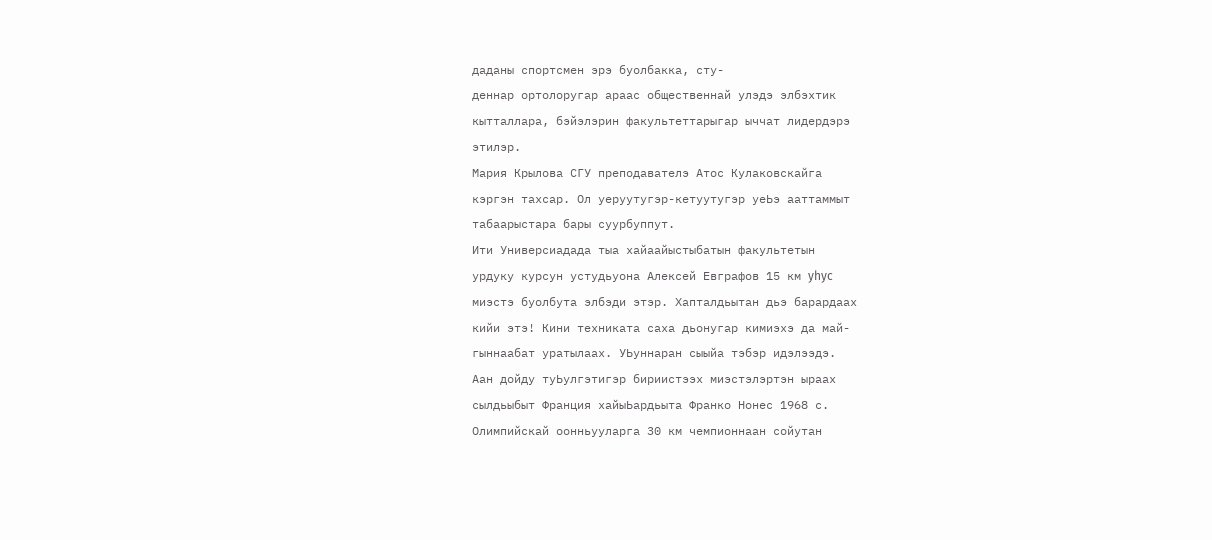даданы спортсмен эрэ буолбакка, сту-
деннар ортолоругар араас общественнай улэдэ элбэхтик
кытталлара, бэйэлэрин факультеттарыгар ыччат лидердэрэ
этилэр.
Мария Крылова СГУ преподавателэ Атос Кулаковскайга
кэргэн тахсар. Ол уеруутугэр-кетуутугэр уеЬэ ааттаммыт
табаарыстара бары суурбуппут.
Ити Универсиадада тыа хайаайыстыбатын факультетын
урдуку курсун устудьуона Алексей Евграфов 15 км yhyc
миэстэ буолбута элбэди этэр. Хапталдьытан дьэ барардаах
кийи этэ! Кини техниката саха дьонугар кимиэхэ да май-
гыннаабат уратылаах. УЬуннаран сыыйа тэбэр идэлээдэ.
Аан дойду туЬулгэтигэр бириистээх миэстэлэртэн ыраах
сылдьыбыт Франция хайыЬардьыта Франко Нонес 1968 с.
Олимпийскай оонньууларга 30 км чемпионнаан сойутан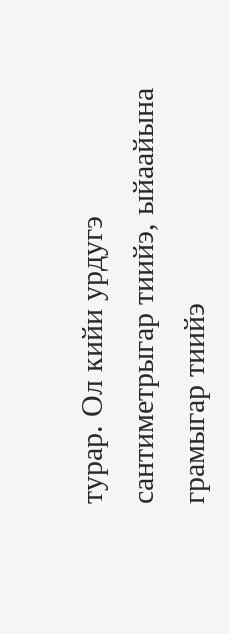турар. Ол кийи урдугэ сантиметрыгар тиийэ, ыйаайына
грамыгар тиийэ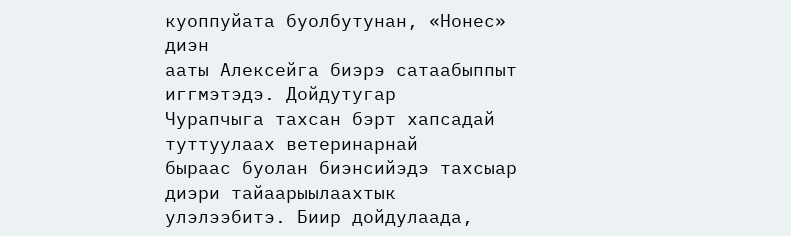куоппуйата буолбутунан, «Нонес» диэн
ааты Алексейга биэрэ сатаабыппыт иггмэтэдэ. Дойдутугар
Чурапчыга тахсан бэрт хапсадай туттуулаах ветеринарнай
быраас буолан биэнсийэдэ тахсыар диэри тайаарыылаахтык
улэлээбитэ. Биир дойдулаада,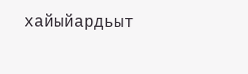хайыйардьыт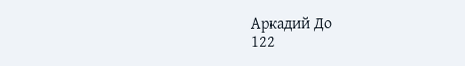Аркадий До
122